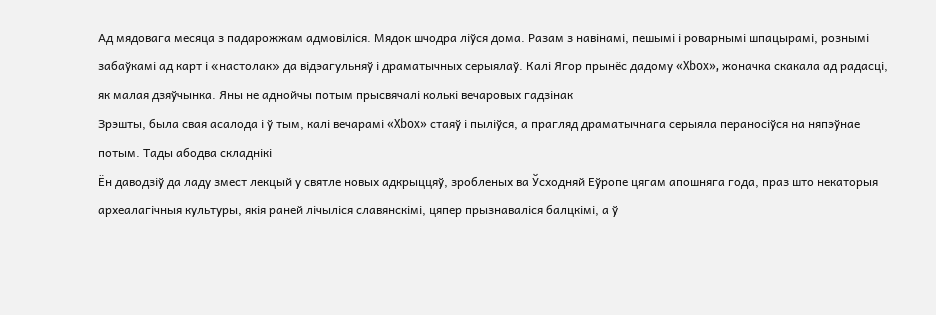Ад мядовага месяца з падарожжам адмовіліся. Мядок шчодра ліўся дома. Разам з навінамі, пешымі і роварнымі шпацырамі, рознымі забаўкамі ад карт і «настолак» да відэагульняў і драматычных серыялаў. Калі Ягор прынёс дадому «Xbox», жоначка скакала ад радасці, як малая дзяўчынка. Яны не аднойчы потым прысвячалі колькі вечаровых гадзінак
Зрэшты, была свая асалода і ў тым, калі вечарамі «Xbox» стаяў і пыліўся, а прагляд драматычнага серыяла пераносіўся на няпэўнае потым. Тады абодва складнікі
Ён даводзіў да ладу змест лекцый у святле новых адкрыццяў, зробленых ва Ўсходняй Еўропе цягам апошняга года, праз што некаторыя археалагічныя культуры, якія раней лічыліся славянскімі, цяпер прызнаваліся балцкімі, а ў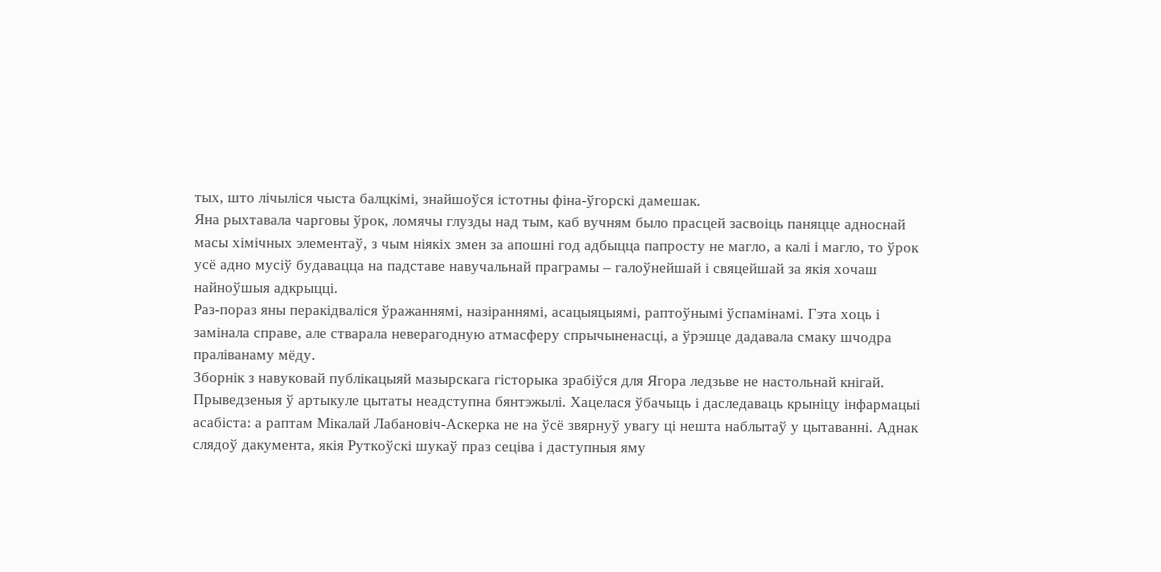тых, што лічыліся чыста балцкімі, знайшоўся істотны фіна-ўгорскі дамешак.
Яна рыхтавала чарговы ўрок, ломячы глузды над тым, каб вучням было прасцей засвоіць паняцце адноснай масы хімічных элементаў, з чым ніякіх змен за апошні год адбыцца папросту не магло, а калі і магло, то ўрок усё адно мусіў будавацца на падставе навучальнай праграмы – галоўнейшай і свяцейшай за якія хочаш найноўшыя адкрыцці.
Раз-пораз яны перакідваліся ўражаннямі, назіраннямі, асацыяцыямі, раптоўнымі ўспамінамі. Гэта хоць і замінала справе, але стварала неверагодную атмасферу спрычыненасці, а ўрэшце дадавала смаку шчодра праліванаму мёду.
Зборнік з навуковай публікацыяй мазырскага гісторыка зрабіўся для Ягора ледзьве не настольнай кнігай. Прыведзеныя ў артыкуле цытаты неадступна бянтэжылі. Хацелася ўбачыць і даследаваць крыніцу інфармацыі асабіста: а раптам Мікалай Лабановіч-Аскерка не на ўсё звярнуў увагу ці нешта наблытаў у цытаванні. Аднак слядоў дакумента, якія Руткоўскі шукаў праз сеціва і даступныя яму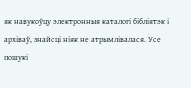як навукоўцу электронныя каталогі бібліятэк і архіваў, знайсці ніяк не атрымлівалася. Усе пошукі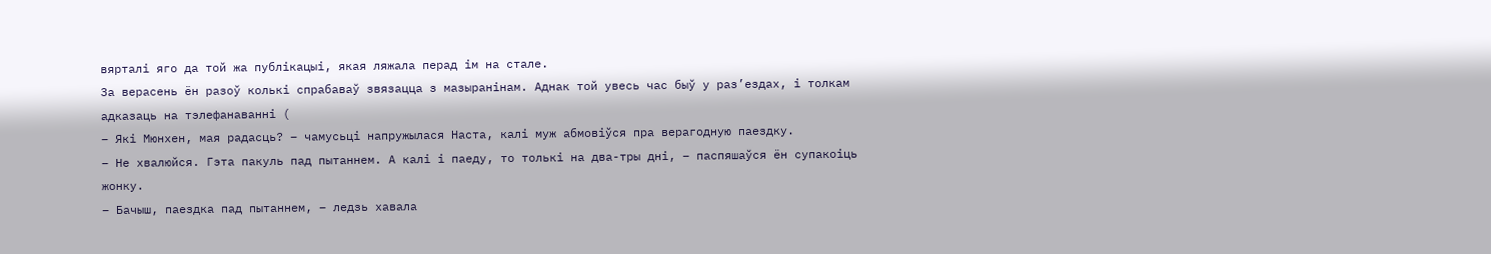вярталі яго да той жа публікацыі, якая ляжала перад ім на стале.
За верасень ён разоў колькі спрабаваў звязацца з мазыранінам. Аднак той увесь час быў у раз’ездах, і толкам адказаць на тэлефанаванні (
– Які Мюнхен, мая радасць? – чамусьці напружылася Наста, калі муж абмовіўся пра верагодную паездку.
– Не хвалюйся. Гэта пакуль пад пытаннем. А калі і паеду, то толькі на два-тры дні, – паспяшаўся ён супакоіць жонку.
– Бачыш, паездка пад пытаннем, – ледзь хавала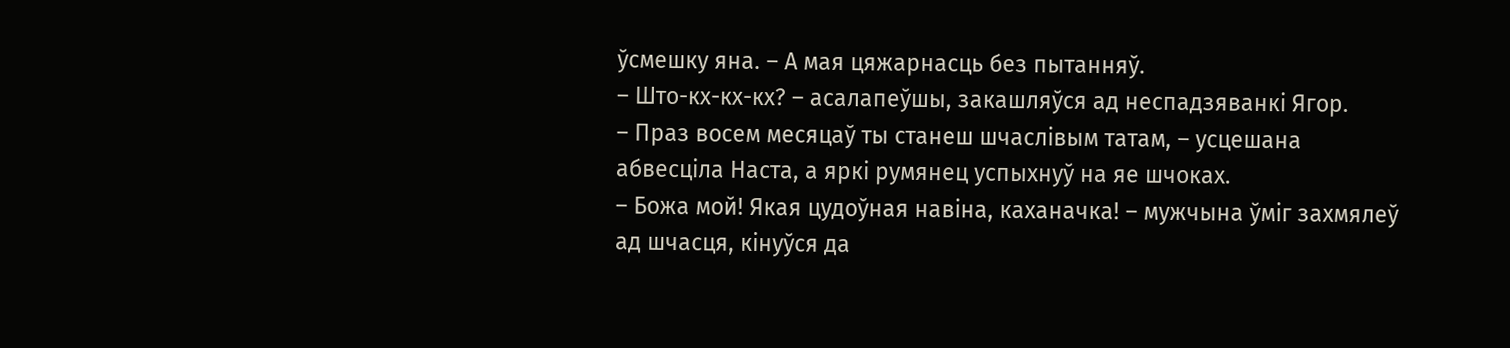ўсмешку яна. – А мая цяжарнасць без пытанняў.
– Што-кх-кх-кх? – асалапеўшы, закашляўся ад неспадзяванкі Ягор.
– Праз восем месяцаў ты станеш шчаслівым татам, – усцешана абвесціла Наста, а яркі румянец успыхнуў на яе шчоках.
– Божа мой! Якая цудоўная навіна, каханачка! – мужчына ўміг захмялеў ад шчасця, кінуўся да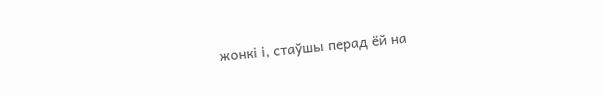жонкі і, стаўшы перад ёй на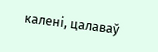калені, цалаваў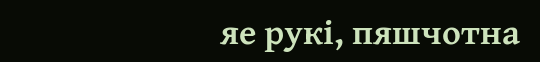яе рукі, пяшчотна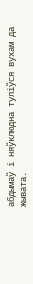абдымаў і няўклюдна туліўся вухам да жывата.